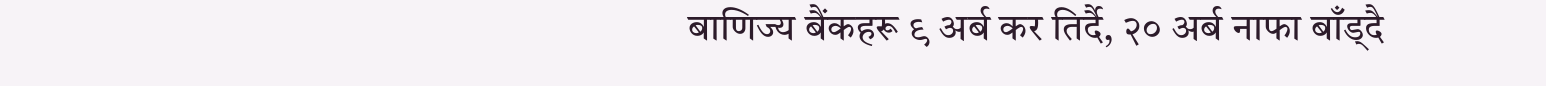बाणिज्य बैंकहरू ९ अर्ब कर तिर्दै, २० अर्ब नाफा बाँड्दै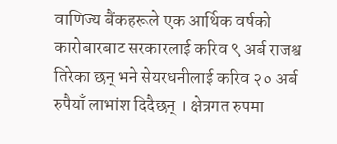वाणिज्य बैंकहरूले एक आर्थिक वर्षको कारोबारबाट सरकारलाई करिव ९ अर्ब राजश्व तिरेका छन् भने सेयरधनीलाई करिव २० अर्ब रुपैयाँ लाभांश दिदैछन् । क्षेत्रगत रुपमा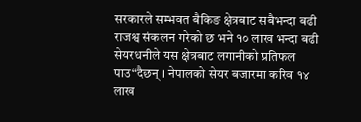सरकारले सम्भवत बैकिङ क्षेत्रबाट सबैभन्दा बढी राजश्व संकलन गरेको छ भने १० लाख भन्दा बढी सेयरधनीले यस क्षेत्रबाट लगानीको प्रतिफल पाउ“दैछन् । नेपालको सेयर बजारमा करिव १४ लाख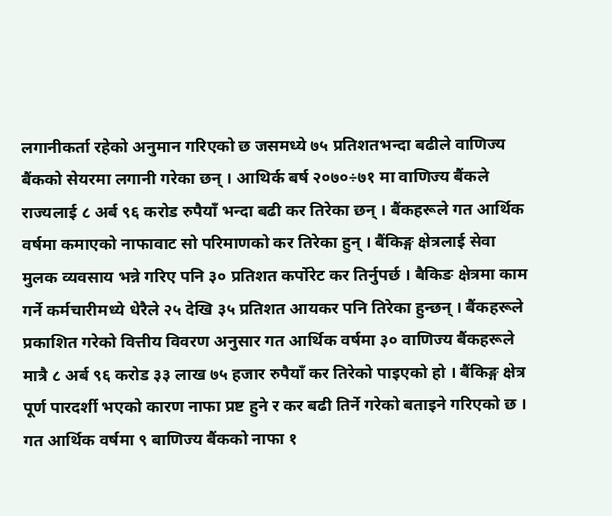लगानीकर्ता रहेको अनुमान गरिएको छ जसमध्ये ७५ प्रतिशतभन्दा बढीले वाणिज्य बैंकको सेयरमा लगानी गरेका छन् । आथिर्क बर्ष २०७०÷७१ मा वाणिज्य बैंकले राज्यलाई ८ अर्ब ९६ करोड रुपैयाँ भन्दा बढी कर तिरेका छन् । बैंकहरूले गत आर्थिक वर्षमा कमाएको नाफावाट सो परिमाणको कर तिरेका हुन् । बैंकिङ्ग क्षेत्रलाई सेवा मुलक व्यवसाय भन्ने गरिए पनि ३० प्रतिशत कर्पोरेट कर तिर्नुपर्छ । बैकिङ क्षेत्रमा काम गर्ने कर्मचारीमध्ये धेरैले २५ देखि ३५ प्रतिशत आयकर पनि तिरेका हुन्छन् । बैंकहरूले प्रकाशित गरेको वित्तीय विवरण अनुसार गत आर्थिक वर्षमा ३० वाणिज्य बैंकहरूले मात्रै ८ अर्ब ९६ करोड ३३ लाख ७५ हजार रुपैयाँ कर तिरेको पाइएको हो । बैंकिङ्ग क्षेत्र पूर्ण पारदर्शी भएको कारण नाफा प्रष्ट हुने र कर बढी तिर्ने गरेको बताइने गरिएको छ । गत आर्थिक वर्षमा ९ बाणिज्य बैंकको नाफा १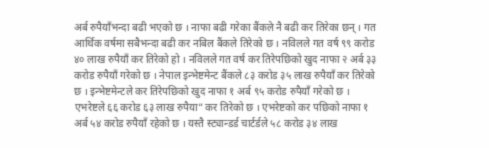अर्ब रुपैयाँभन्दा बढी भएको छ । नाफा बढी गरेका बैंकले नै बढी कर तिरेका छन् । गत आर्थिक वर्षमा सबैभन्दा बढी कर नबिल बैंकले तिरेको छ । नविलले गत वर्ष ९९ करोड ४० लाख रुपैयाँ कर तिरेको हो । नविलले गत वर्ष कर तिरेपछिको खुद नाफा २ अर्ब ३३ करोड रुपैयाँ गरेको छ । नेपाल इन्भेष्टमेन्ट बैंकले ८३ करोड ३५ लाख रुपैयाँ कर तिरेको छ । इन्भेष्टमेन्टले कर तिरेपछिको खुद नाफा १ अर्ब ९५ करोड रुपैयाँ गरेको छ । एभरेष्टले ६६ करोड ६३ लाख रुपैया“ कर तिरेको छ । एभरेष्टको कर पछिको नाफा १ अर्ब ५४ करोड रुपैयाँ रहेको छ । यस्तै स्ट्यान्डर्ड चार्टर्डले ५८ करोड ३४ लाख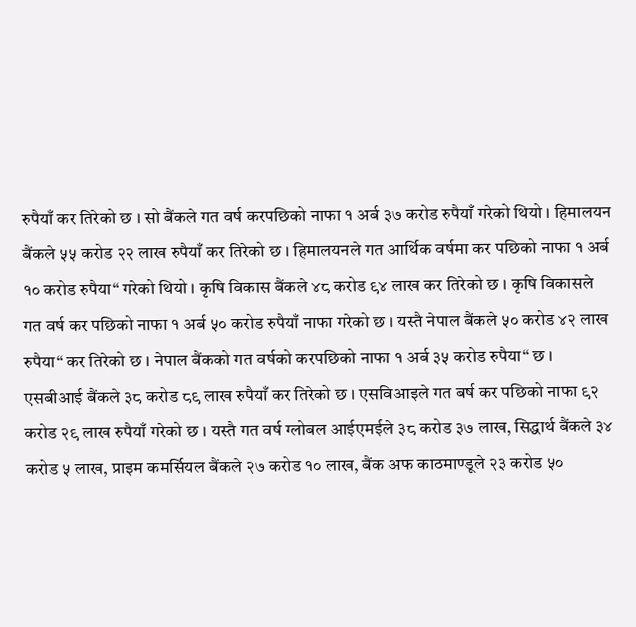रुपैयाँ कर तिरेको छ । सो बैंकले गत वर्ष करपछिको नाफा १ अर्ब ३७ करोड रुपैयाँ गरेको थियो । हिमालयन बैंकले ५५ करोड २२ लाख रुपैयाँ कर तिरेको छ । हिमालयनले गत आर्थिक वर्षमा कर पछिको नाफा १ अर्ब १० करोड रुपैया“ गरेको थियो । कृषि विकास बैंकले ४८ करोड ९४ लाख कर तिरेको छ । कृषि विकासले गत वर्ष कर पछिको नाफा १ अर्ब ५० करोड रुपैयाँ नाफा गरेको छ । यस्तै नेपाल बैंकले ५० करोड ४२ लाख रुपैया“ कर तिरेको छ । नेपाल बैंकको गत वर्षको करपछिको नाफा १ अर्ब ३५ करोड रुपैया“ छ । एसबीआई बैंकले ३८ करोड ८९ लाख रुपैयाँ कर तिरेको छ । एसविआइले गत बर्ष कर पछिको नाफा ९२ करोड २९ लाख रुपैयाँ गरेको छ । यस्तै गत वर्ष ग्लोबल आईएमईले ३८ करोड ३७ लाख, सिद्धार्थ बैंकले ३४ करोड ५ लाख, प्राइम कमर्सियल बैंकले २७ करोड १० लाख, बैंक अफ काठमाण्डूले २३ करोड ५०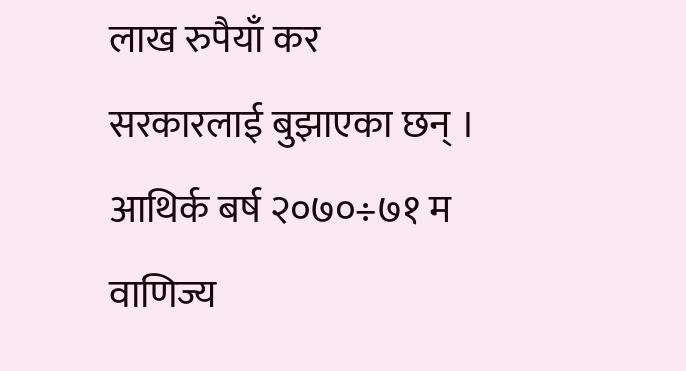लाख रुपैयाँ कर सरकारलाई बुझाएका छन् । आथिर्क बर्ष २०७०÷७१ म वाणिज्य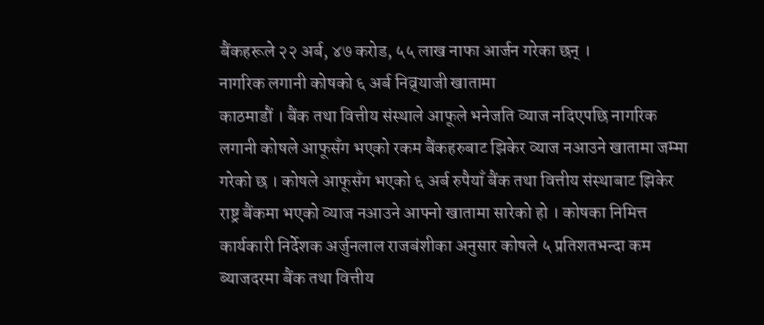बैंकहरूले २२ अर्ब, ४७ करोड, ५५ लाख नाफा आर्जन गरेका छन् ।
नागरिक लगानी कोषको ६ अर्ब निव्र्याजी खातामा
काठमाडौं । बैंक तथा वित्तीय संस्थाले आफूले भनेजति व्याज नदिएपछि नागरिक लगानी कोषले आफूसँग भएको रकम बैंकहरुबाट झिकेर व्याज नआउने खातामा जम्मा गरेको छ । कोषले आफूसँग भएको ६ अर्ब रुपैयाँ बैंक तथा वित्तीय संस्थाबाट झिकेर राष्ट्र बैंकमा भएको व्याज नआउने आफ्नो खातामा सारेको हो । कोषका निमित्त कार्यकारी निर्देशक अर्जुनलाल राजबंशीका अनुसार कोषले ५ प्रतिशतभन्दा कम ब्याजदरमा बैंक तथा वित्तीय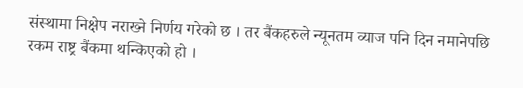संस्थामा निक्षेप नराख्ने निर्णय गरेको छ । तर बैंकहरुले न्यूनतम व्याज पनि दिन नमानेपछि रकम राष्ट्र बैंकमा थन्किएको हो ।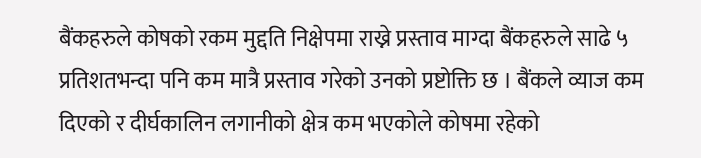बैंकहरुले कोषको रकम मुद्दति निक्षेपमा राख्ने प्रस्ताव माग्दा बैंकहरुले साढे ५ प्रतिशतभन्दा पनि कम मात्रै प्रस्ताव गरेको उनको प्रष्टोक्ति छ । बैंकले व्याज कम दिएको र दीर्घकालिन लगानीको क्षेत्र कम भएकोले कोषमा रहेको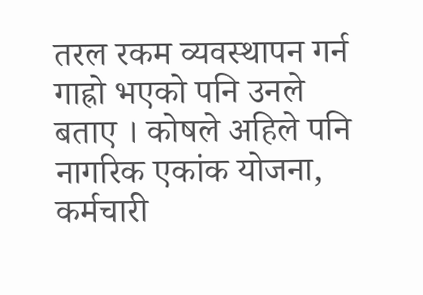तरल रकम व्यवस्थापन गर्न गाह्रो भएको पनि उनले बताए । कोषले अहिले पनि नागरिक एकांक योजना, कर्मचारी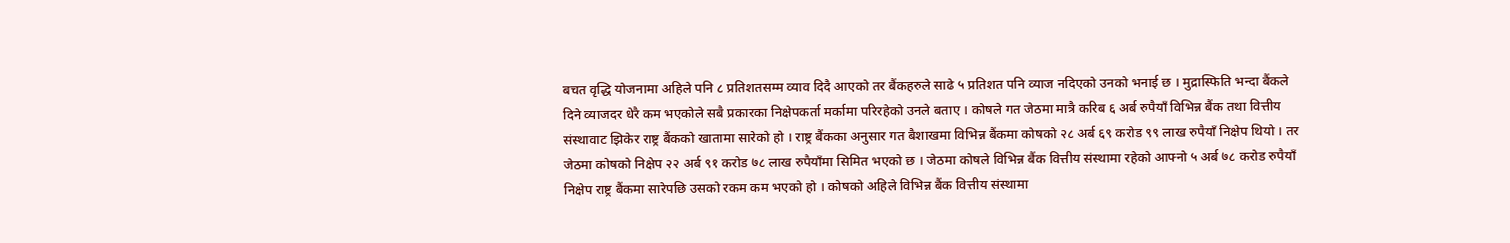बचत वृद्धि योजनामा अहिले पनि ८ प्रतिशतसम्म व्याव दिदै आएको तर बैंकहरुले साढे ५ प्रतिशत पनि व्याज नदिएको उनको भनाई छ । मुद्रास्फिति भन्दा बैंकले दिने व्याजदर धेरै कम भएकोले सबै प्रकारका निक्षेपकर्ता मर्कामा परिरहेको उनले बताए । कोषले गत जेठमा मात्रै करिब ६ अर्ब रुपैयाँ विभिन्न बैंक तथा वित्तीय संस्थावाट झिकेर राष्ट्र बैंकको खातामा सारेको हो । राष्ट्र बैंकका अनुसार गत बैशाखमा विभिन्न बैंकमा कोषको २८ अर्ब ६९ करोड ९९ लाख रुपैयाँ निक्षेप थियो । तर जेठमा कोषको निक्षेप २२ अर्ब ९१ करोड ७८ लाख रुपैयाँमा सिमित भएको छ । जेठमा कोषले विभिन्न बैंक वित्तीय संस्थामा रहेको आफ्नो ५ अर्ब ७८ करोड रुपैयाँ निक्षेप राष्ट्र बैंकमा सारेपछि उसको रकम कम भएको हो । कोषको अहिले विभिन्न बैंक वित्तीय संस्थामा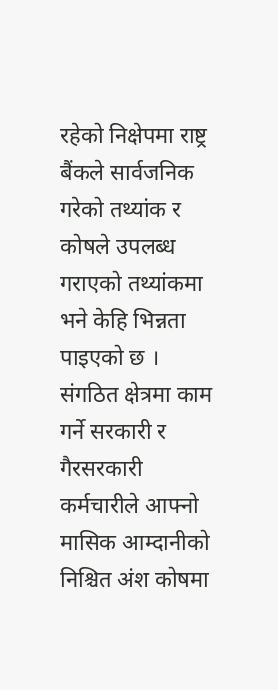रहेको निक्षेपमा राष्ट्र बैंकले सार्वजनिक गरेको तथ्यांक र कोषले उपलब्ध गराएको तथ्यांकमा भने केहि भिन्नता पाइएको छ । संगठित क्षेत्रमा काम गर्ने सरकारी र गैरसरकारी कर्मचारीले आफ्नो मासिक आम्दानीको निश्चित अंश कोषमा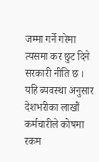जम्मा गर्ने गरेमा त्यसमा कर छुट दिने सरकारी नीति छ । यहि ब्यवस्था अनुसार देशभरीका लाखौं कर्मचारीले कोषमा रकम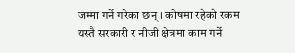जम्मा गर्ने गरेका छन् । कोषमा रहेको रकम यस्तै सरकारी र नीजी क्षेत्रमा काम गर्ने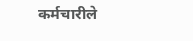कर्मचारीले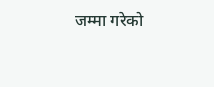जम्मा गरेको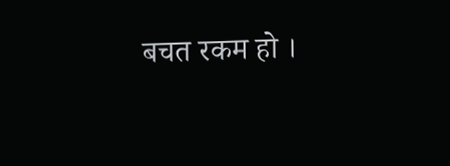बचत रकम हो ।